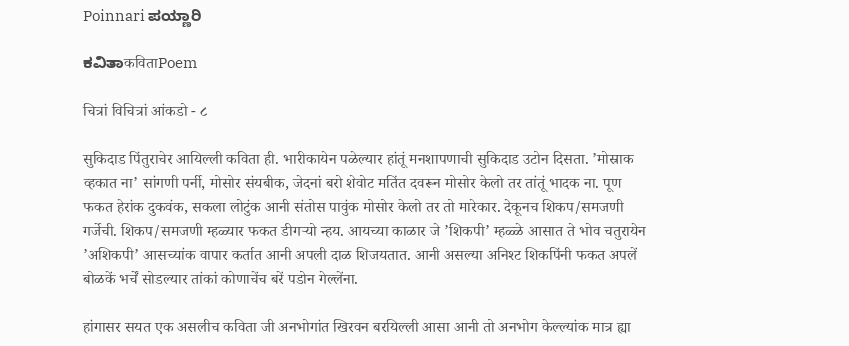Poinnari ಪಯ್ಣಾರಿ

ಕವಿತಾकविताPoem

चित्रां विचित्रां आंकडो - ८

सुकिदाड पिंतुराचेर आयिल्ली कविता ही. भारीकायेन पळेल्यार हांतूं मनशापणाची सुकिदाड उटोन दिसता. ’मोस्राक व्हकात ना’ सांगणी पर्नी, मोसोर संयबीक, जेदनां बरो शेवोट मतिंत दवरून मोसोर केलो तर तांतूं भादक ना. पूण फकत हेरांक दुकवंक, सकला लोटुंक आनी संतोस पावुंक मोसोर केलो तर तो मारेकार. देकून‌च शिकप/समजणी गर्जेची. शिकप/समजणी म्हळ्यार फकत डीगऱ्यो न्हय. आयच्या काळार जे ’शिकपी’ म्हळ्ळे आसात ते भोव चतुरायेन ’अशिकपी’ आसच्यांक वापार कर्तात आनी अपली दाळ शिजयतात. आनी असल्या अनिश्ट शिकपिंनी फकत अपलें बोळकें भर्चें सोडल्यार तांकां कोणाचेंच बरें पडोन गेल्लेंना.

हांगासर सयत एक असलीच कविता जी अनभोगांत खिरवन बरयिल्ली आसा आनी तो अनभोग केल्ल्यांक मात्र ह्या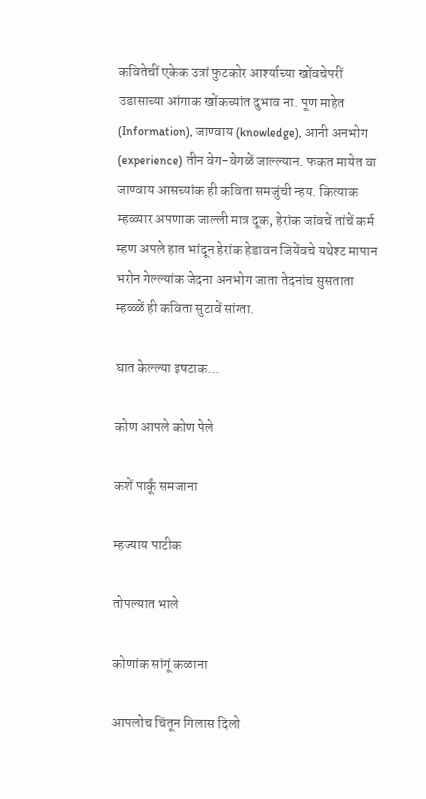कवितेचीं एकेक उत्रां फुटकोर आर्श्याच्या खोंवचेपरीं उडासाच्या आंगाक खोंकच्यांत दुभाव ना. पूण माहेत (Information), जाण्वाय (knowledge), आनी अनभोग (experience) तीन वेग-वेगळें जाल्ल्यान. फकत मायेत वा जाण्वाय आसच्यांक ही कविता समजुंची न्हय. कित्याक म्हळ्यार अपणाक जाल्ली मात्र दूक, हेरांक जांवचें तांचें कर्म म्हण अपले हात भांदून हेरांक हेडावन जियेंवचे यथेश्ट मापान भरोन गेल्ल्यांक जेदना अनभोग जाता तेदनांच सुसताता म्हळ्ळें ही कविता सुटावें सांग्ता.

घात केल्ल्या इषटाक...

कोण आपले कोण पेले

कशें पार्कूं समजाना

म्हज्याय पाटीक

तोपल्यात भाले

कोणांक सांगूं कळाना

आपलोच चिंतून गिलास दिलो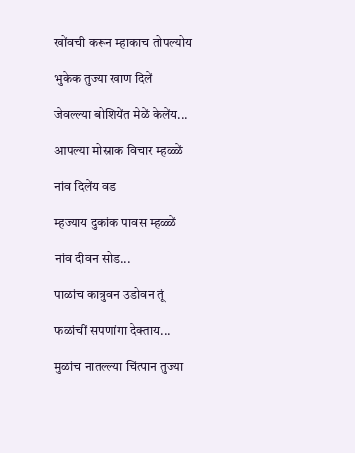खोंवची करून म्हाकाच तोपल्योय

भुकेक तुज्या खाण दिलें

जेव‌ल्ल्या बोशियेंत मेळें केलेंय...

आपल्या मोस्राक विचार म्हळ्ळें

नांव दिलेंय वड

म्हज्याय दुकांक पावस म्हळ्ळें

नांव दीवन सोड...

पाळांच कात्रुवन उडोवन तूं

फळांचीं सपणांगा देक्ताय...

मुळांच नात‌ल्ल्या चिंत्पान तुज्या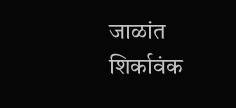जाळांत शिर्कावंक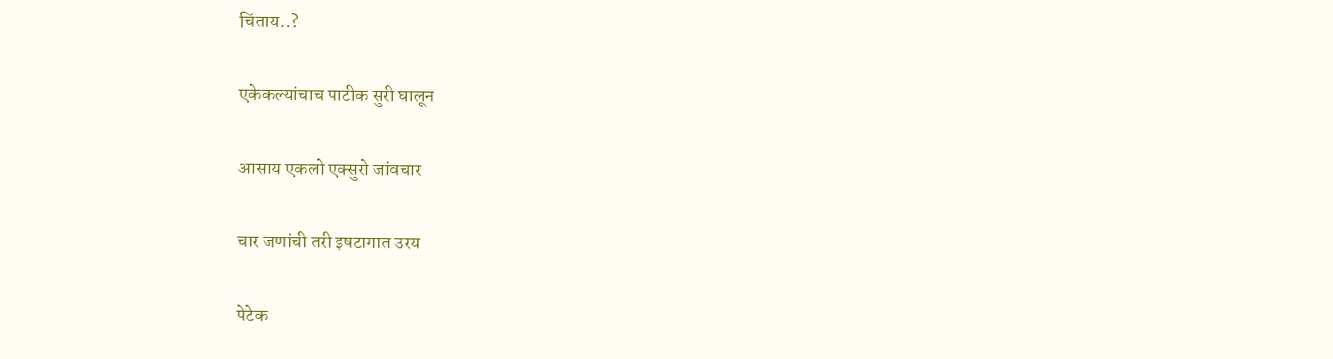चिंताय..?

एकेकल्यांचाच पाटीक सुरी घालून

आसाय एकलो एक्सुरो जांवचार

चार जणांची तरी इषटागात उरय

पेटेक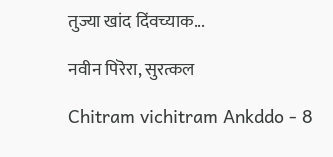तुज्या खांद दिंवच्याक...

नवीन पिरॆरा, सुरत्कल

Chitram vichitram Ankddo - 8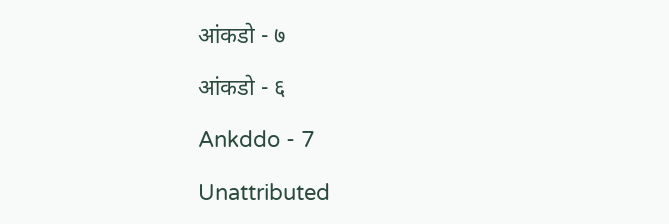आंकडो - ७

आंकडो - ६

Ankddo - 7

Unattributed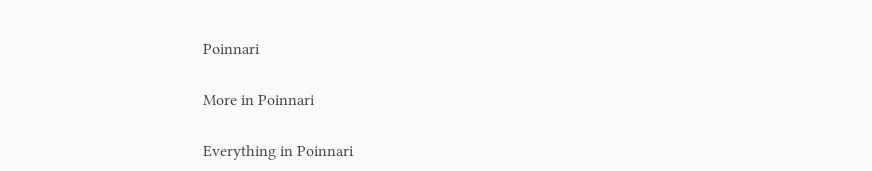Poinnari

More in Poinnari

Everything in Poinnari